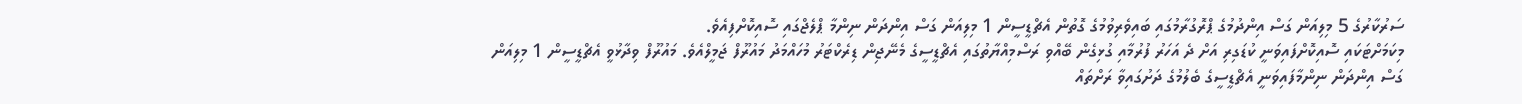ސަރުކާރުގެ 5 މިލިއަން ގަސް އިންދުމުގެ ޕްރޮގުރާމުގައި ބައިވެރިވުމުގެ ގޮތުން އެޗްޑީސީން 1 މިލިއަން ގަސް އިންދަން ނިންމާ ޕްލެޖްގައި ސޮއިކޮށްފިއެވެ.
މިކަމަށްޓަކައި ސޮއިކޮށްފައިވަނީ ކުޑަގިރި އަށް ދެ އަހަރު ފުރުމާއި ގުޅިގެން ބޭއްވި ރަސްމިއްޔާތުގައި އެޗްޑީސީގެ މެނޭޖިން ޑިރެކްޓަރު މުހައްމަދު މައުރޫފް ޖަމީލްއެވެ. މައުރޫފް ވިދާޅުވީ އެޗްޑީސީން 1 މިލިއަން ގަސް އިންދަން ނިންމާފައިވަނީ އެޗްޑީސީގެ ބެލުމުގެ ދަށުގައިވާ ރަށްތައް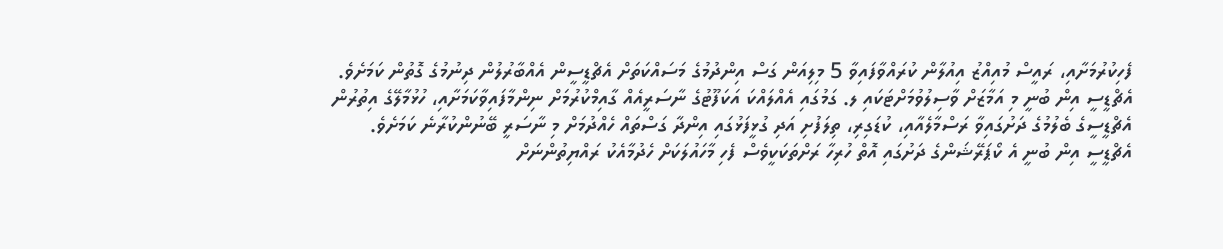ފެހިކުރުމަށާއި، ރައީސް މުއިއްޒު އިއުލާން ކުރައްވާފައިވާ 5 މިލިއަން ގަސް އިންދުމުގެ މަސައްކަތަށް އެޗްޑީސީން އެއްބާރުލުން ދިނުމުގެ ގޮތުން ކަމަށެވެ.
އެޗްޑީސީ އިން ބުނީ މި އަމާޒަށް ވާސިލުވުމަށްޓަކައި ލ. ގަމުގައި އެއްލައްކަ އަކަފޫޓުގެ ނާސަރީއެއް ގާއިމްކުރުމަށް ނިންމާފައިވާކަމަށާއި، ހުޅުމާލޭގެ އިތުރުން އެޗްޑީސީގެ ބެލުމުގެ ދަށުގައިވާ ރަސްމާލެއާއި، ކުޑަގިރި، ތިލަފުށި އަދި ގުޅީފަޅުގައި އިންދާ ގަސްތައް ހެއްދުމަށް މި ނާސަރީ ބޭނުންކުރާނެ ކަމަށެވެ.
އެޗްޑީސީ އިން ބުނީ އެ ކޯޕަރޭޝަންގެ ދަށުގައި އޮތް ހުރިހާ ރަށްތަކަކީވެސް ފެހި މާހައުލަކަށް ހެދުމާއެކު ރައްޔިތުންނަށް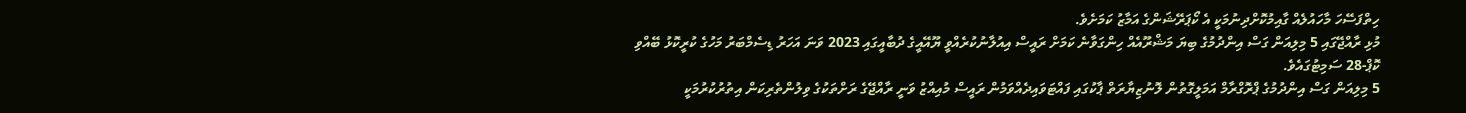ހިތްފަސޭހަ މާހައުލެއް ގާއިމުކޮށްދިނުމަކީ އެ ކޯޕަރޭޝަންގެ އަމާޒު ކަމަށެވެ.
މުޅި ރާއްޖޭގައި 5 މިލިއަން ގަސް އިންދުމުގެ ބިޔަ މަޝްރޫއެއް ހިންގަވާނެ ކަމަށް ރައީސް އިއުލާނުކުރެއްވީ ޔޫއޭއީގެ ދުބާއީގައި 2023 ވަނަ އަހަރު ޑިސެމްބަރު މަހުގެ ކުރީކޮޅު ބޭއްވި ކޮޕް-28 ސަމިޓުގައެވެ.
5 މިލިއަން ގަސް އިންދުމުގެ ޕްރޮގްރާމް އަމަލީގޮތުން ލޮނުޒިޔާރަތް ޕާކުގައި ފައްޓަވައިދެއްވަމުން ރައީސް މުއިއްޒު ވަނީ ރާއްޖޭގެ ރަށްތަކުގެ ވިލުންތެރިކަން އިތުރުކުރުމަކީ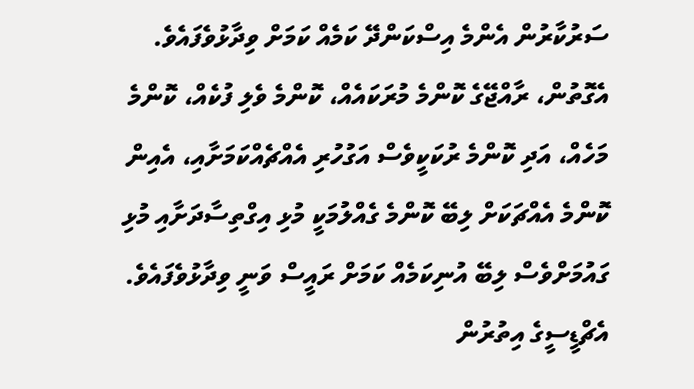ސަރުކާރުން އެންމެ އިސްކަންދޭ ކަމެއް ކަމަށް ވިދާޅުވެފައެވެ. އެގޮތުން، ރާއްޖޭގެ ކޮންމެ މުރަކައެއް، ކޮންމެ ވެލި ފުކެއް، ކޮންމެ މަހެއް، އަދި ކޮންމެ ރުކަކީވެސް އަގުހުރި އެއްޗެއްކަމަށާއި، އެއިން ކޮންމެ އެއްޗަކަށް ލިބޭ ކޮންމެ ގެއްލުމަކީ މުޅި އިގްތިސާދަށާއި މުޅި ގައުމަށްވެސް ލިބޭ އުނިކަމެއް ކަމަށް ރައީސް ވަނީ ވިދާޅުވެފައެވެ.
އެޗްޑީސީގެ އިތުރުން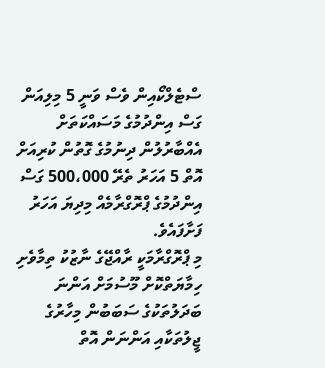ސްޓެލްކޯއިން ވެސް ވަނީ 5 މިލިއަން ގަސް އިންދުމުގެ މަސައްކަތަށް އެއްބާރުލުން ދިނުމުގެ ގޮތުން ކުރިއަށް އޮތް 5 އަހަރު ތެރޭ 500،000 ގަސް އިންދުމުގެ ޕްރޮގްރާމެއް މިދިޔަ އަހަރު ފަށާފައެވެ.
މި ޕްރޮގްރާމަކީ ރާއްޖޭގެ ނާޒުކު ތިމާވެށި ހިމާޔަތްކޮށް މޫސުމަށް އަންނަ ބަދަލުތަކުގެ ސަބަބުން މިހާރުގެ ޖީލުތަކާއި އަންނަން އޮތް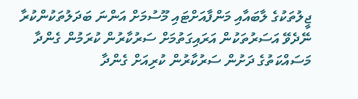ޖީލުތަކުގެ ލާބައާއި މަންފާއަށްޓައި މޫސުމަށް އަންނަ ބަދަލުތަކުންކުރާ ނޭދެވޭ އަސަރުތަކުން އަރައިގަތުމަށް ސަރުކާރުން ކުރަމުން ގެންދާ މަސައްކަތުގެ ދަށުން ސަރުކާރުން ކުރިއަށް ގެންދާ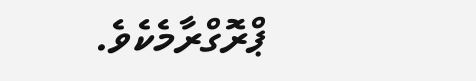ޕްރޮގްރާމެކެވެ.